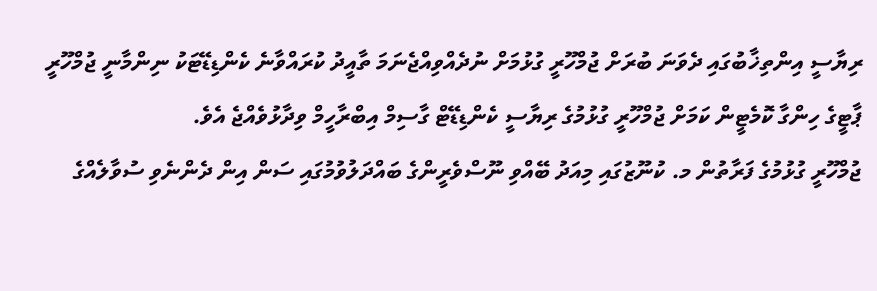ރިޔާސީ އިންތިޚާބުގައި ދެވަނަ ބުރަށް ޖުމްހޫރީ ގުޅުމަށް ނުދެއްވިއްޖެނަމަ ތާއީދު ކުރައްވާނެ ކެންޑިޑޭޓަކު ނިންމާނީ ޖުމްހޫރީ ޕާޓީގެ ހިންގާ ކޮމެޓީން ކަމަށް ޖުމްހޫރީ ގުޅުމުގެ ރިޔާސީ ކެންޑިޑޭޓް ގާސިމް އިބްރާހީމް ވިދާޅުވެއްޖެ އެވެ.
ޖުމްހޫރީ ގުޅުމުގެ ފަރާތުން މ. ކުނޫޒުގައި މިއަދު ބޭއްވި ނޫސްވެރީންގެ ބައްދަލުވުމުގައި ސަން އިން ދެންނެވި ސުވާލެއްގެ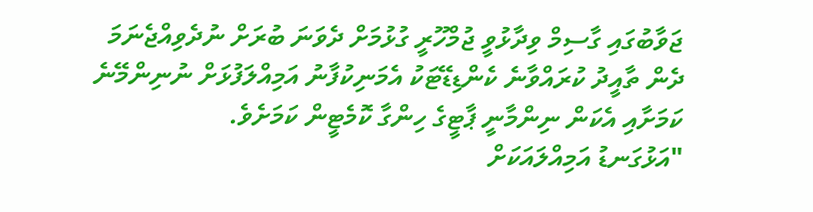ޖަވާބުގައި ގާސިމް ވިދާޅުވީ ޖުމްހޫރީ ގުޅުމަށް ދެވަނަ ބުރަށް ނުދެވިއްޖެނަމަ ދެން ތާއީދު ކުރައްވާނެ ކެންޑިޑޭޓަކު އެމަނިކުފާނު އަމިއްލަފުޅަށް ނުނިންމޭނެ ކަމަށާއި އެކަން ނިންމާނީ ޕާޓީގެ ހިންގާ ކޮމެޓީން ކަމަށެވެ.
"އަޅުގަނޑު އަމިއްލައަކަށް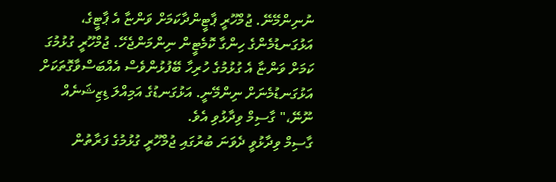ނުނިންމޭނޭ. ޖުމްހޫރީ ޕާޓީންދާކަމަށް ވަންޏާ އެ ޕާޓީގެ، އަޅުގަނޑުމެންގެ ހިންގާ ކޮމެޓީން ނިންމަންޖެހޭ. ޖުމްހޫރީ ގުޅުމުގަ ކަމަށް ވަންޏާ އެ ގުޅުމުގެ ހުރިހާ ބޭފުޅުންވެސް އެއްބަސްވާގޮތަކަށް އަޅުގަނޑުމެނަށް ނިންމޭނީ. އަޅުގަނޑުގެ އަމިއްލަ ޑިޒިޝަނެއް ނޫނޭ،" ގާސިމް ވިދާޅުވި އެވެ.
ގާސިމް ވިދާޅުވީ ދެވަނަ ބުރުގައި ޖުމްހޫރީ ގުޅުމުގެ ފަރާތުން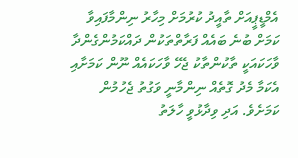އެމްޑީޕީއަށް ތާއީދު ކުރުމަށް މިހާރު ނިންމާފައިވާ ކަމަށް ބުނެ ބައެއް ފަރާތްތަކުން ދައްކަމުންގެންދާ ވާހަކައަކީ ތާކުންތާކު ޖެހޭ ވާހަކައެއް ނޫން ކަމަށާއި އެކަމާ މެދު ގޮތެއް ނިންމާނީ ވަގުތު ޖެހުމުން ކަމަށެވެ. އަދި ވިދާޅުވީ ހާލަތު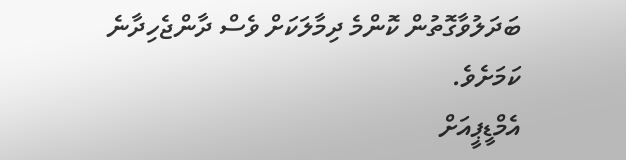ބަދަލުވާގޮތުން ކޮންމެ ދިމާލަކަށް ވެސް ދާންޖެހިދާނެ ކަމަށެވެ.
އެމްޑީޕީއަށް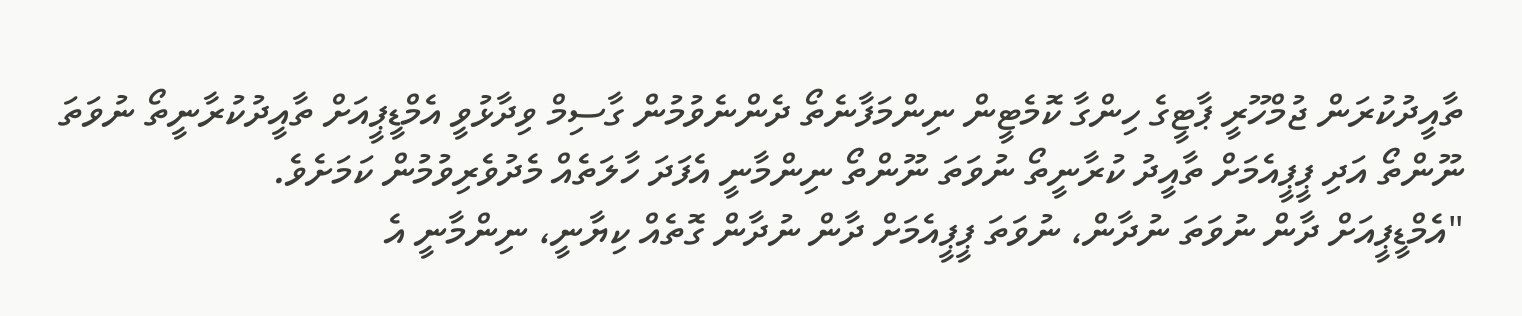ތާއީދުކުރަން ޖުމްހޫރީ ޕާޓީގެ ހިންގާ ކޮމެޓީން ނިންމަފާނެތޯ ދެންނެވުމުން ގާސިމް ވިދާޅުވީ އެމްޑީޕީއަށް ތާއީދުކުރާނީތޯ ނުވަތަ ނޫންތޯ އަދި ޕީޕީއެމަށް ތާއީދު ކުރާނީތޯ ނުވަތަ ނޫންތޯ ނިންމާނީ އެފަދަ ހާލަތެއް މެދުވެރިވުމުން ކަމަށެވެ.
"އެމްޑީޕީއަށް ދާން ނުވަތަ ނުދާން، ނުވަތަ ޕީޕީއެމަށް ދާން ނުދާން ގޮތެއް ކިޔާނީ، ނިންމާނީ އެ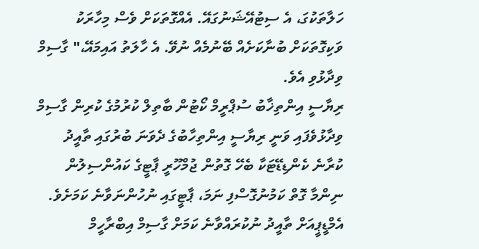ހަލާތަކުގަ، އެ ސިޓުއޭޝަނުގައޭ. އެއްގޮތަކަށް ވެސް މިހާރަކު ވަކިގޮތަކަށް ބުނާކަށެއް ބޭނުމެއް ނުވޭ. އެ ހާލަތު އައިމައޭ،" ގާސިމް ވިދާޅުވި އެވެ.
ރިޔާސީ އިންތިޚާބު ސުޕްރީމް ކޯޓުން ބާތިލް ކުރުމުގެ ކުރިން ގާސިމް ވިދާޅުވެފައި ވަނީ ރިޔާސީ އިންތިހާބުގެ ދެވަނަ ބުރުގައި ތާއީދު ކުރާނެ ކެންޑިޑޭޓަކާ ބެހޭ ގޮތުން ޖުމްހޫރީ ޕާޓީގެ ކައުންސިލުން ނިންމާ ގޮތް ކަމުނުގޮސްފި ނަމަ، ޕާޓީގައި ނުހުންނަވާނެ ކަމަށެވެ.
އެމްޑީޕީއަށް ތާއީދު ނުކުރައްވާނެ ކަމަށް ގާސިމް އިބްރާހީމް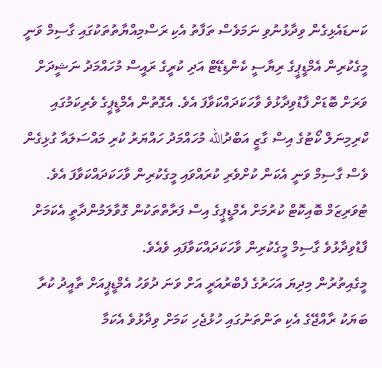ކަނޑައެޅިގެން ވިދާޅުނުވި ނަމަވެސް ތަފާތު އެކި ރަސްމިއްޔާތުތަކުގައި ގާސިމް ވަނީ މީގެކުރިން އެމްޑީޕީގެ ރިޔާސީ ކެންޑިޑޭޓް އަދި ކުރީގެ ރައީސް މުހައްމަދު ނަޝީދަށް ވަރަށް ބޮޑަށް ފާޑުވިދާޅުވެ ވާހަކަދައްކަވާފަ އެވެ. އެގޮތުން އެމްޑީޕީގެ ވެރިކަމުގައި ކްރިމިނަލް ކޯޓުގެ އިސް ގާޒީ އަބްދުالله މުހައްމަދު ހައްޔަރު ކުރި މައްސަލައާ ގުޅިގެން ވެސް ގާސިމް ވަނީ އެކަން ކުށްވެރި ކުރައްވައި މީގެކުރިން ވާހަކަދައްކަވާފަ އެވެ.
ޓުވަރިޒަމް ބޮއިކޮޓް ކުރުމަށް އެމްޑީޕީގެ އިސް ފަރާތްތަކުން ގޮވާލަމުންދާތީ އެކަމަށް ފާޑުވިދާޅުވެ ގާސިމް މީގެކުރިން ވާހަކަދައްކަވާފައި ވެއެވެ.
މީގެއިތުރުން މިދިޔަ އަހަރުގެ ފެބްރުއަރީ އަށް ވަނަ ދުވަހު އެމްޑީޕީއަށް ތާއީދު ކުރާ ބަޔަކު ރާއްޖޭގެ އެކި ތަންތަނުގައި ހުޅުޖެހި ކަމަށް ވިދާޅުވެ އެކަމާ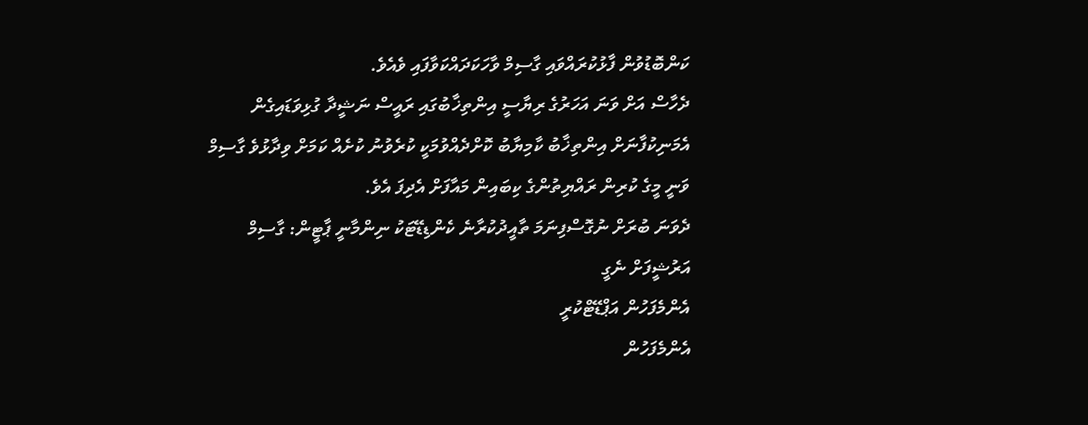ކަންބޮޑުވުން ފާޅުކުރައްވައި ގާސިމް ވާހަކަދައްކަވާފައި ވެއެވެ.
ދެހާސް އަށް ވަނަ އަހަރުގެ ރިޔާސީ އިންތިޚާބުގައި ރައީސް ނަޝީދާ ގުޅިވަޑައިގެން އެމަނިކުފާނަށް އިންތިޚާބު ކާމިޔާބު ކޮށްދެއްވުމަކީ ކުރެވުނު ކުށެއް ކަމަށް ވިދާޅުވެ ގާސިމް ވަނީ މީގެ ކުރިން ރައްޔިތުންގެ ކިބައިން މައާފަށް އެދިފަ އެވެ.
ދެވަނަ ބުރަށް ނުގޮސްފިނަމަ ތާއީދުކުރާނެ ކެންޑިޑޭޓަކު ނިންމާނީ ޕާޓީން: ގާސިމް
އަރުޝީފަށް ނެގީ
އެންމެފަހުން އަޕްޑޭޓްކުރީ
އެންމެފަހުން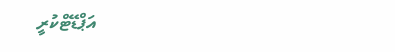އަޕްޑޭޓްކުރީ